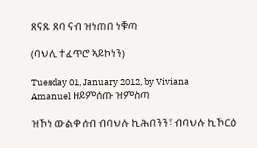ጸናጹ ጸባ ናብ ዝነጠበ ነቑጣ

(ባህሊ ተፈጥሮ ኣይኮነን)

Tuesday 01, January 2012, by Viviana Amanuel ዘይምሰጡ ዝምስጣ

ዝኾነ ውልቀ ሰብ ብባህሉ ኪሕበንን፣ ብባህሉ ኪኾርዕ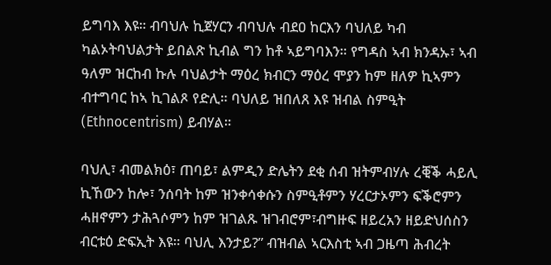ይግባእ እዩ። ብባህሉ ኪጀሃርን ብባህሉ ብደዐ ከርእን ባህለይ ካብ ካልኦትባህልታት ይበልጽ ኪብል ግን ከቶ ኣይግባእን። የግዳስ ኣብ ክንዳኡ፣ ኣብ ዓለም ዝርከብ ኩሉ ባህልታት ማዕረ ክብርን ማዕረ ሞያን ከም ዘለዎ ኪኣምን ብተግባር ከኣ ኪገልጾ የድሊ። ባህለይ ዝበለጸ እዩ ዝብል ስምዒት (Ethnocentrism) ይብሃል።

ባህሊ፣ ብመልክዕ፣ ጠባይ፣ ልምዲን ድሌትን ደቂ ሰብ ዝትምብሃሉ ረቒቕ ሓይሊ ኪኸውን ከሎ፣ ንሰባት ከም ዝንቀሳቀሱን ስምዒቶምን ሃረርታኦምን ፍቕሮምን ሓዘኖምን ታሕጓሶምን ከም ዝገልጹ ዝገብሮም፣ብግዙፍ ዘይረአን ዘይድህሰስን ብርቱዕ ድፍኢት እዩ። ባህሊ እንታይ?” ብዝብል ኣርእስቲ ኣብ ጋዜጣ ሕብረት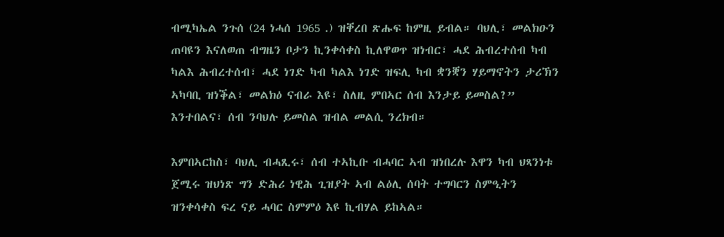ብሚካኤል ንጉሰ (24 ነሓሰ 1965 .) ዝቐረበ ጽሑፍ ከምዚ ይብል። ባህሊ፣ መልክዑን ጠባዩን እናለወጠ ብግዜን ቦታን ኪንቀሳቀስ ኪለዋወጥ ዝነብር፣ ሓደ ሕብረተሰብ ካብ ካልእ ሕብረተሰብ፣ ሓደ ነገድ ካብ ካልእ ነገድ ዝፍሊ ካብ ቋንቛን ሃይማኖትን ታሪኽን ኣካባቢ ዝነቕል፣ መልክዕ ናብራ እዩ፣ ስለዚ ምበኣር ሰብ እንታይ ይመስል?” እንተበልና፣ ሰብ ንባህሉ ይመስል ዝብል መልሲ ንረክብ።

እምበኣርከስ፣ ባህሊ ብሓጺሩ፣ ሰብ ተኣኪቡ ብሓባር ኣብ ዝነበረሉ እዋን ካብ ህጻንነቱ ጀሚሩ ዝህነጽ ግን ድሕሪ ነዊሕ ጊዝያት ኣብ ልዕሊ ሰባት ተግባርን ስምዒትን ዝንቀሳቀስ ፍረ ናይ ሓባር ስምምዕ እዩ ኪብሃል ይከኣል።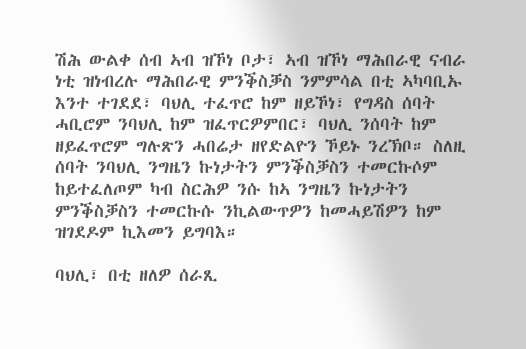ሽሕ ውልቀ ሰብ ኣብ ዝኾነ ቦታ፣ ኣብ ዝኾነ ማሕበራዊ ናብራ ነቲ ዝነብረሉ ማሕበራዊ ምንቕስቓስ ንምምሳል በቲ ኣካባቢኡ እንተ ተገደደ፣ ባህሊ ተፈጥሮ ከም ዘይኾነ፣ የግዳስ ሰባት ሓቢሮም ንባህሊ ከም ዝፈጥርዎምበር፣ ባህሊ ንሰባት ከም ዘይፈጥሮም ግሉጽን ሓበሬታ ዘየድልዮን ኾይኑ ንረኽቦ። ስለዚ ሰባት ንባህሊ ንግዜን ኩነታትን ምንቕስቓስን ተመርኩሶም ከይተፈለጦም ካብ ስርሕዎ ንሱ ከኣ ንግዜን ኩነታትን ምንቕስቓስን ተመርኩሱ ንኪልውጥዎን ከመሓይሽዎን ከም ዝገደዶም ኪእመን ይግባእ።

ባህሊ፣ በቲ ዘለዎ ሰራጺ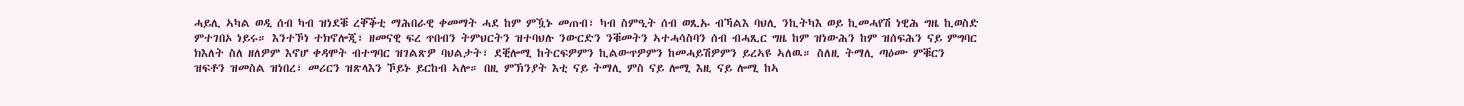ሓይሊ ኣካል ወዲ ሰብ ካብ ዝነደቑ ረቐቕቲ ማሕበራዊ ቀመማት ሓደ ከም ምዃኑ መጠብ፣ ካብ ስምዒት ሰብ ወጺኡ ብኻልእ ባህሊ ንኪትካእ ወይ ኪመሓየሽ ነዊሕ ግዜ ኪወስድ ምተገበኦ ነይሩ። እንተኾነ ተክኖሎጂ፣ ዘመናዊ ፍረ ጥበብን ትምህርትን ዝተባህሉ ንውርድን ንቑመትን ኣተሓሳስባን ሰብ ብሓጺር ግዜ ከም ዝነውሕን ከም ዝሰፍሕን ናይ ምግባር ክእለት ስለ ዘለዎም እኖሆ ቀዳሞት ብተግባር ዝገልጽዎ ባህልታት፣ ደቒሎሚ ከትርፍዎምን ኪልውጥዎምን ከመሓይሽዎምን ይረኣዩ ኣለዉ። ስለዚ ትማሊ ጣዕሙ ምቑርን ዝፍቶን ዝመስል ዝነበረ፣ መሪርን ዝጽላእን ኾይኑ ይርከብ ኣሎ። በዚ ምኽንያት እቲ ናይ ትማሊ ምስ ናይ ሎሚ እዚ ናይ ሎሚ ከኣ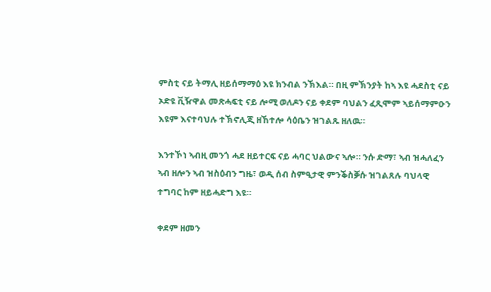ምስቲ ናይ ትማሊ ዘይሰማማዕ እዩ ክንብል ንኽእል። በዚ ምኽንያት ከኣ እዩ ሓደስቲ ናይ ኦድዩ ቪዥዋል መጽሓፍቲ ናይ ሎሚ ወለዶን ናይ ቀደም ባህልን ፈጺሞም ኣይሰማምዑን እዩም እናተባህሉ ተኽኖሊጂ ዘኸተሎ ሳዕቤን ዝገልጹ ዘለዉ።

እንተኾነ ኣብዚ መንጎ ሓደ ዘይተርፍ ናይ ሓባር ህልውና ኣሎ። ንሱ ድማ፣ ኣብ ዝሓለፈን ኣብ ዘሎን ኣብ ዝስዕብን ግዜ፣ ወዲ ሰብ ስምዒታዊ ምንቕስቓሱ ዝገልጸሉ ባህላዊ ተግባር ከም ዘይሓድግ እዩ።

ቀደም ዘመን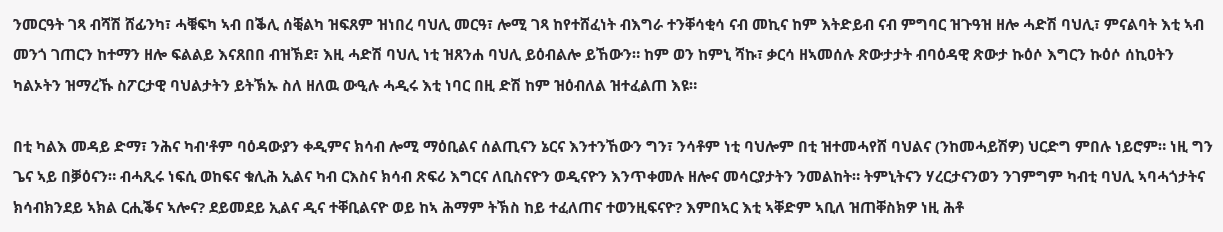ንመርዓት ገጻ ብሻሽ ሸፊንካ፣ ሓቑፍካ ኣብ በቕሊ ሰቒልካ ዝፍጸም ዝነበረ ባህሊ መርዓ፣ ሎሚ ገጻ ከየተሸፈነት ብእግራ ተንቐሳቂሳ ናብ መኪና ከም እትድይብ ናብ ምግባር ዝጉዓዝ ዘሎ ሓድሽ ባህሊ፣ ምናልባት እቲ ኣብ መንጎ ገጠርን ከተማን ዘሎ ፍልልይ እናጸበበ ብዝኽደ፣ እዚ ሓድሽ ባህሊ ነቲ ዝጸንሐ ባህሊ ይዕብልሎ ይኸውን። ከም ወን ከምኒ ሻኩ፣ ቃርሳ ዘኣመሰሉ ጽውታታት ብባዕዳዊ ጽውታ ኩዕሶ እግርን ኩዕሶ ሰኪዐትን ካልኦትን ዝማረኹ ስፖርታዊ ባህልታትን ይትኽኡ ስለ ዘለዉ ውዒሉ ሓዲሩ እቲ ነባር በዚ ድሽ ከም ዝዕብለል ዝተፈልጠ እዩ።

በቲ ካልእ መዳይ ድማ፣ ንሕና ካብ'ቶም ባዕዳውያን ቀዲምና ክሳብ ሎሚ ማዕቢልና ሰልጢናን ኔርና እንተንኸውን ግን፣ ንሳቶም ነቲ ባህሎም በቲ ዝተመሓየሸ ባህልና (ንከመሓይሽዎ) ህርድግ ምበሉ ነይሮም። ነዚ ግን ጌና ኣይ በቓዕናን። ብሓጺሩ ነፍሲ ወከፍና ቁሊሕ ኢልና ካብ ርእስና ክሳብ ጽፍሪ እግርና ለቢስናዮን ወዲናዮን እንጥቀመሉ ዘሎና መሳርያታትን ንመልከት። ትምኒትናን ሃረርታናንወን ንገምግም ካብቲ ባህሊ ኣባሓጎታትና ክሳብክንደይ ኣክል ርሒቕና ኣሎና? ደይመደይ ኢልና ዲና ተቐቢልናዮ ወይ ከኣ ሕማም ትኽስ ከይ ተፈለጠና ተወንዚፍናዮ? እምበኣር እቲ ኣቐድም ኣቢለ ዝጠቐስክዎ ነዚ ሕቶ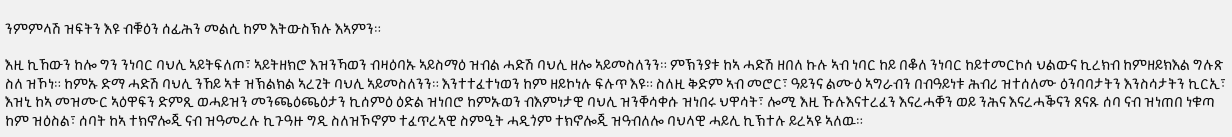ንምምላሽ ዝፍትን እዩ ብቑዕን ሰፊሕን መልሲ ከም እትውስኽሉ እኣምን።

እዚ ኪኸውን ከሎ ግን ንነባር ባህሊ ኣይትፍለጦ፣ ኣይትዘክሮ እዝንኻወን ብዛዕባኡ ኣይስማዕ ዝብል ሓድሽ ባህሊ ዘሎ ኣይመስለንን። ምኽንያቱ ከኣ ሓድሽ ዘበለ ኩሉ ኣብ ነባር ከይ በቆለ ንነባር ከይተመርኮሰ ህልውና ኪረክብ ከምዘይክእል ግሉጽ ስለ ዝኾነ። ከምኡ ድማ ሓድሽ ባህሊ ንኸይ ኣቱ ዝኽልክል ኣረጊት ባህሊ ኣይመስለንን። እንተተፈተነወን ከም ዘይኮነሉ ፍሉጥ እዩ። ስለዚ ቅድም ኣብ መሮር፣ ዓይንና ልሙዕ ኣግራብን በብዓይነቱ ሕብሪ ዝተሰለሙ ዕንባባታትን እንስሳታትን ኪርኢ፣ እዝኒ ከኣ መዝሙር ኣዕዋፍን ድምጺ ወሓይዝን መንጫዕጫዕታን ኪሰምዕ ዕድል ዝነበሮ ከምኡወን ብእምነታዊ ባህሊ ዝንቐሳቀሱ ዝነበሩ ህዋሳት፣ ሎሚ እዚ ኹሉእናተረፈን እናረሓቐን ወይ ንሕና እናረሓቕናን ጸናጹ ሰባ ናብ ዝነጠበ ነቁጣ ከም ዝዕስል፣ ሰባት ከኣ ተክኖሎጂ ናብ ዝዓመረሉ ኪጉዓዙ ግዲ ስለዝኾኖም ተፈጥረኣዊ ስምዒት ሓዲጎም ተክኖሎጂ ዝዓብለሎ ባህላዊ ሓይሊ ኪኽተሉ ይረኣዩ ኣለዉ።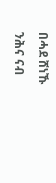በሓደ ሸነኹ ንሕና ናብ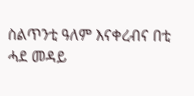ስልጥንቲ ዓለም እናቀረብና በቲ ሓደ መዳይ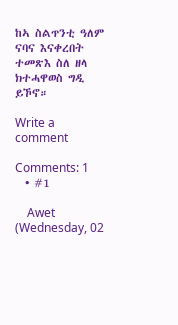ከኣ ስልጥንቲ ዓለም ናባና እናቀረበት ተመጽእ ስለ ዘላ ክተሓዋወስ ግዲ ይኾኖ።

Write a comment

Comments: 1
  • #1

    Awet (Wednesday, 02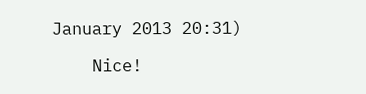January 2013 20:31)

    Nice!